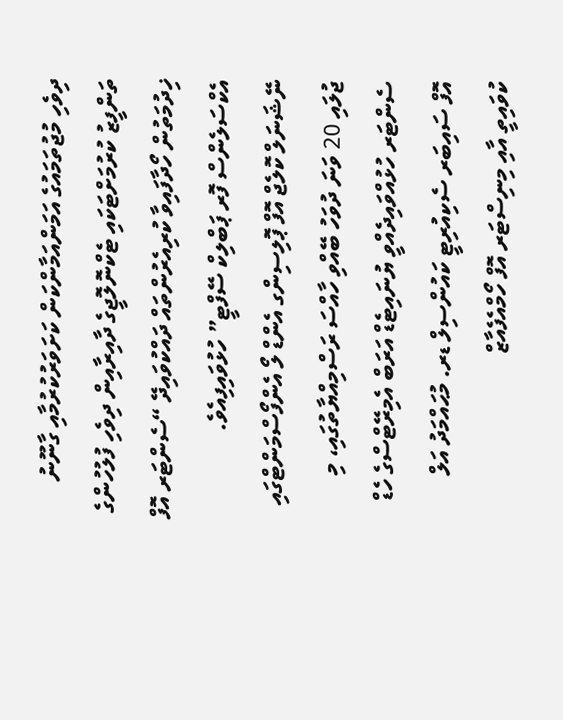ދިވެހި މުޖުތަމައުގެ އަމަންއަމާންކަން ކަށަވަރުކުރުމާއި ގާނޫނު ތަންފީޒު ކުރުމަށްޓަކައި ޓެކްނޮލޮޖީގެ ދާއިރާއިން ދިވެހި ފުލުހުންގެ ޚިދުމަތުން ހޯދާފައިވާ ކުރިއެރުންތައް ދައްކުވައިދޭ “ސެންޓަރ އޮފް އެކްސަލެންސް ފޮރ ޕަބްލިކް ސޭފްޓީ” ހުޅުވައިފިއެވެ.
ނޭޝަނަލް ކޮލެޖް އޮފް ޕޮލިސިންގ އެންޑް ލޯ އެންފޯސްމަންޓްގައި ޖުލައި 20 ވަނަ ދުވަހު ބޭއްވި ހާއްސަ ރަސްމިއްޔާތުގައި، މި ސެންޓަރ ހުޅުއްވައިދެއްވީ ޔުނައިޓެޑް އަރަބް އެމިރޭޓްސްގެ ހެޑް އޮފް ސައިބަރ ސެކިއުރިޓީ ކައުންސިލް ޑރ. މުޙައްމަދު އަލް ކުވައިތީ އާއި މިނިސްޓަރ އޮފް ހޯމްއެފެއާޒް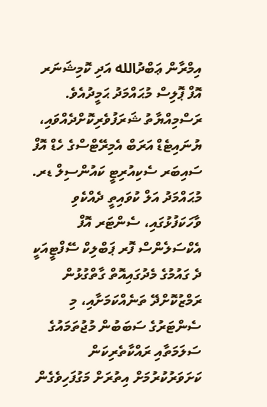އިމްރާން ޢަބްދުالله އަދި ކޮމިޝަނަރ އޮފް ޕޮލިސް މުޙައްމަދު ޙަމީދުއެވެ.
ރަސްމިއްޔާތު ޝަރަފުވެރިކޮށްދެއްވައި، ޔުނައިޓެޑް އަރަބް އެމިރޭޓްސްގެ ހެޑް އޮފް ސައިބަރ ސެކިއުރިޓީ ކައުންސިލް ޑރ. މުޙައްމަދު އަލް ކުވައިތީ ދެއްކެވި ވާހަކަފުޅުގައި، ސެންޓަރ އޮފް އެކްސަލެންސް ފޮރ ޕަބްލިކް ސޭފްޓީއަކީ ދެ ގައުމުގެ މެދުގައިއޮތް ގާތްގުޅުން ރަމްޒުކޮށްދޭ ތަނެއްކަމަށާއި، މި ސެންޓަރުގެ ސަބަބުން މުޖުތަމައުގެ ސަލަމަތާއި ރައްކާތެރިކަން ކަށަވަރުކުރުމަށް އިތުރަށް މަގުފަހިވެގެން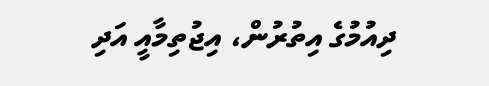ދިއުމުގެ އިތުރުން، އިޖުތިމާއީ އަދި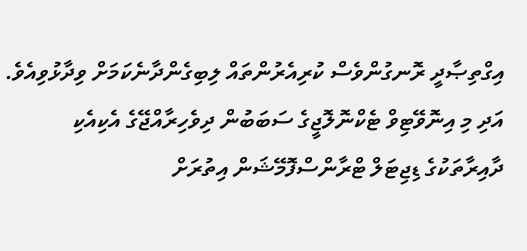އިގްތިޞާދީ ރޮނގުންވެސް ކުރިއެރުންތައް ލިބިގެންދާނެކަމަށް ވިދާޅުވިއެވެ. އަދި މި އިނޮވޭޓިވް ޓެކްނޮލޮޖީގެ ސަބަބުން ދިވެހިރާއްޖޭގެ އެކިއެކި ދާއިރާތަކުގެ ޑިޖިޓަލް ޓްރާންސްފޮމޭޝަން އިތުރަށް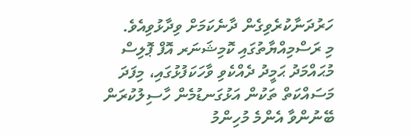ހަރުދަނާކުރެވިގެން ދާނެކަމަށް ވިދާޅުވިއެވެ.
މި ރަސްމިއްޔާތުގައި ކޮމިޝަނަރ އޮފް ޕޮލިސް މުޙައްމަދު ޙަމީދު ދެއްކެވި ވާހަކަފުޅުގައި، މިފަދަ މަސައްކަތް ތަކުން އަޅުގަނޑުމެން ހާސިލުކުރަން ބޭނުންވާ އެންމެ މުހިންމު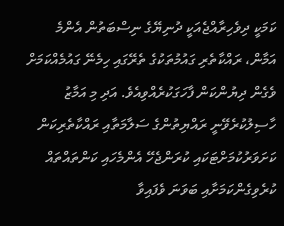ކަމަކީ ދިވެހިރާއްޖެއަކީ ދުނިޔޭގެ ނިސްބަތުން އެންމެ އަމާން، ރައްކާތެރި ގައުމުތަކުގެ ތެރޭގައި ހިމެނޭ ގައުމެއްކަމަށް ވެގެން ދިޔުންކަން ފާހަގަކުރެއްވިއެވެ. އަދި މި އަމާޒު ހާސިލުކުރެވޭނީ ރައްޔިތުންގެ ސަލާމަތާއި ރައްކާތެރިކަން ކަށަވަރުކުމަށްޓަކައި ކުރަންޖެހޭ އެންމެހައި ކަންތައްތައް ކުރެވިގެންކަމަށާއި ބަވަނަ ވެފައިވާ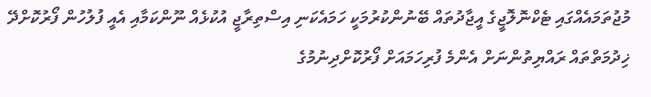މުޖުތަމައެއްގައި ޓެކްނޮލޮޖީގެ އީޖާދުތައް ބޭނުންކުރުމަކީ ހަމައެކަނި އިސްތިރާޖީ އުކުޅެއް ނޫންކަމާއި އެއީ ފުލުހުން ފޯރުކޮށްދޭ ޚިދުމަތްތައް ރައްޔިތުންނަށް އެންމެ ފުރިހަމައަށް ފޯރުކޮށްދިނުމުގެ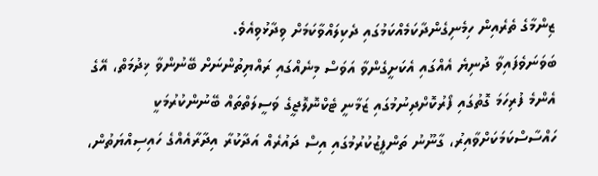ޒިންމާގެ ތެރެއިން ހިމެނިގެންދާކަމެއްކަމުގައި ދެކިލައްވާކަމަށް ވިދާޅުވިއެވެ.
ބަވަނަވެފައިވާ ދުނިޔެ އެއްގައި އެކަށީގެންވާ އަވަސް މިނެއްގައި ރައްޔިތުންނަށް ބޭނުންވާ ޚިދުމަތް، އޭގެ އެންމެ ފުރިހަމަ ގޮތުގައި ފޯރުކޮށްދިނުމުގައި ޒަމާނީ ޓެކްނޮލޮޖީގެ ވަސީލަތްތައް ބޭނުންކުރުމަކީ ހައްސާސްކަމަކަށްވާއިރު، ގާނޫނު ތަންފީޒުކުރުމުގައި އިސް ދައުރެއް އަދާކުރާ އިދާރާއެއްގެ ހައިސިއްޔަތުން،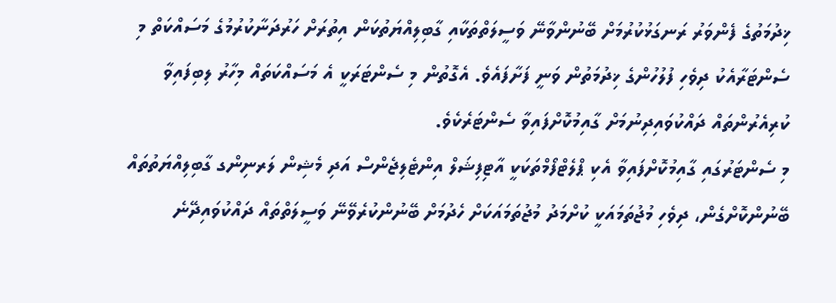ޚިދުމަތުގެ ފެންވަރު ރަނގަޅުކުރުމަށް ބޭނުންވާނޭ ވަސީލަތްތަކާއި ގާބިލިއްޔަތުކަން އިތުރަށް ހަރުދަނާކުރުމުގެ މަސައްކަތް މި ސެންޓަރާއެކު ދިވެހި ފުލުހުންގެ ޚިދުމަތުން ވަނީ ފަށާފައެވެ. އެގޮތުން މި ސެންޓަރަކީ އެ މަސައްކަތައް މިހާރު ލިބިފައިވާ ކުރިއެރުންތައް ދައްކުވައިދިނުމަށް ގާއިމުކޮށްފައިވާ ސެންޓަރެކެވެ.
މި ސެންޓަރުގައި ގާއިމުކޮށްފައިވާ އެކި ޕްލެޓްފޯމްތަކަކީ އާޓިފިޝަލް އިންޓެލިޖެންސް އަދި މެޝިން ލަރނިންގ ގާބިލިއްޔަތުތައް ބޭނުންކޮށްގެން، ދިވެހި މުޖުތަމައަކީ ކުށްމަދު މުޖުތަމައަކަށް ހެދުމަށް ބޭނުންކުރެވޭނޭ ވަސީލަތްތައް ދައްކުވައިދޭނެ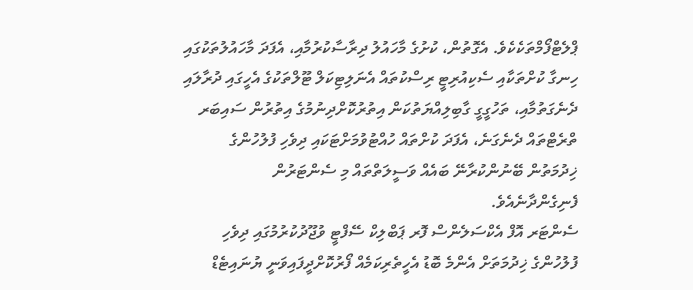ޕްލެޓްފޯމްތަކެކެވެ. އެގޮތުން، ކުށުގެ މާހައުލު ދިރާސާކުރުމާއި، އެފަދަ މާހައުލުތަކުގައި ހިނގާ ކުށްތަކާއި ސެކިއުރިޓީ ރިސްކުތައް އެނަލިޓިކަލް ޓޫލްތަކުގެ އެހީގައި ދުރާލައި ދެނެގަތުމާއި، ތަހުގީގީ ގާބިލިއްޔަތުކަން އިތުރުކޮށްދިނުމުގެ އިތުރުން ސައިބަރ ތްރެޓްތައް ދެނެގަނެ، އެފަދަ ކުށްތައް ހުއްޓުވުމަށްޓަކައި ދިވެހި ފުލުހުންގެ ޚިދުމަތުން ބޭނުންކުރާނޭ ބައެއް ވަސީލަތްތައް މި ސެންޓަރުން ފެނިގެންދާނެއެވެ.
ސެންޓަރ އޮފް އެކްސަލެންސް ފޮރ ޕަބްލިކް ސޭފްޓީ ވުޖޫދުކުރުމުގައި ދިވެހި ފުލުހުންގެ ޚިދުމަތަށް އެންމެ ބޮޑު އެހީތެރިކަމެއް ފޯރުކޮށްދީފައިވަނީ ޔުނައިޓެޑް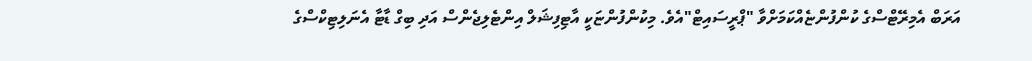އަރަބް އެމިރޭޓްސްގެ ކުންފުންޏެއްކަމަށްވާ "ޕްރީސައިޓް"އެވެ. މިކުންފުންޏަކީ އާޓިފިޝަލް އިންޓެލިޖެންސް އަދި ބިގް ޑާޓާ އެނަލިޓިކްސްގެ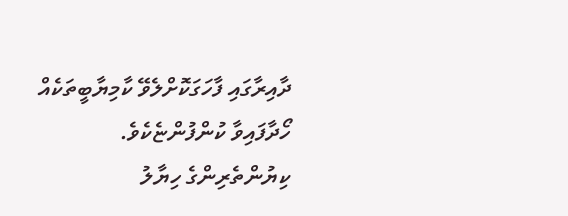ދާއިރާގައި ފާހަގަކޮށްލެވޭ ކާމިޔާބީތަކެއް ހޯދާފައިވާ ކުންފުންޏެކެވެ.
ކިޔުންތެރިންގެ ހިޔާލު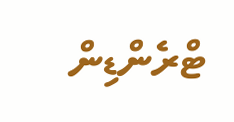ޓްރެންޑިން